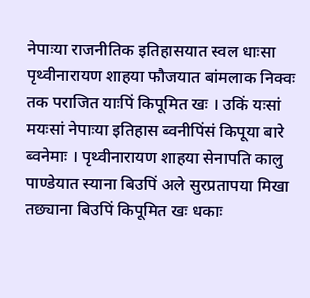नेपाःया राजनीतिक इतिहासयात स्वल धाःसा पृथ्वीनारायण शाहया फौजयात बांमलाक निक्वः तक पराजित याःपिं किपूमित खः । उकिं यःसां मयःसां नेपाःया इतिहास ब्वनीपिंसं किपूया बारे ब्वनेमाः । पृथ्वीनारायण शाहया सेनापति कालु पाण्डेयात स्याना बिउपिं अले सुरप्रतापया मिखा तछ्याना बिउपिं किपूमित खः धकाः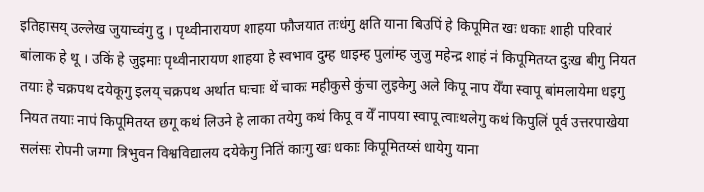इतिहासय् उल्लेख जुयाच्वंगु दु । पृथ्वीनारायण शाहया फौजयात तःधंगु क्षति याना बिउपिं हे किपूमित खः धकाः शाही परिवारं बांलाक हे थू । उकिं हे जुइमाः पृथ्वीनारायण शाहया हे स्वभाव दुम्ह धाइम्ह पुलांम्ह जुजु महेन्द्र शाहं नं किपूमितय्त दुःख बीगु नियत तयाः हे चक्रपथ दयेकूगु इलय् चक्रपथ अर्थात घःचाः थें चाकः महीकुसे कुंचा लुइकेगु अले किपू नाप येँया स्वापू बांमलायेमा धइगु नियत तयाः नापं किपूमितय्त छगू कथं लिउने हे लाका तयेगु कथं किपू व येँ नापया स्वापू त्वाःथलेगु कथं किपुलिं पूर्व उत्तरपाखेया सलंसः रोपनी जग्गा त्रिभुवन विश्वविद्यालय दयेकेगु नितिं काःगु खः धकाः किपूमितय्सं धायेगु याना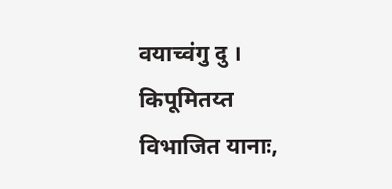वयाच्वंगु दु । किपूमितय्त विभाजित यानाः,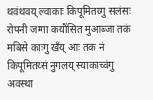थवंथवय् ल्वाकाः किपूमितय्गु सलंसः रोपनी जग्गा कयौंसित मुआब्जा तकं मबिसे काःगु खँय् आः तक नं किपूमितय्सं नुगलय् स्याकाच्वंगु अवस्था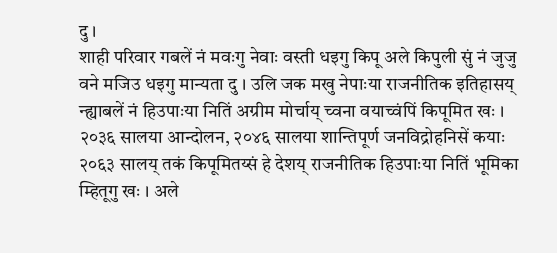दु ।
शाही परिवार गबलें नं मवःगु नेवाः वस्ती धइगु किपू अले किपुली सुं नं जुजु वने मजिउ धइगु मान्यता दु । उलि जक मखु नेपाःया राजनीतिक इतिहासय् न्ह्याबलें नं हिउपाःया नितिं अग्रीम मोर्चाय् च्वना वयाच्वंपिं किपूमित खः । २०३६ सालया आन्दोलन, २०४६ सालया शान्तिपूर्ण जनविद्रोहनिसें कयाः २०६३ सालय् तकं किपूमितय्सं हे देशय् राजनीतिक हिउपाःया नितिं भूमिका म्हितूगु खः । अले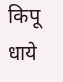किपू धाये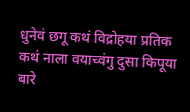धुनेवं छगू कथं विद्रोहया प्रतिक कथं नाला वयाच्वंगु दुसा किपूया बारे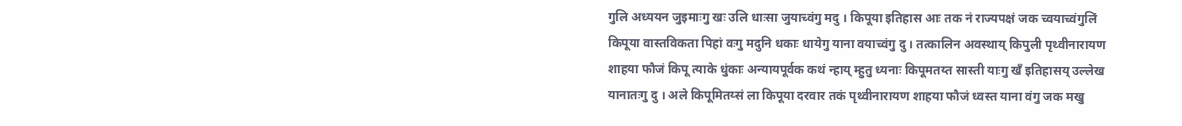गुलि अध्ययन जुइमाःगु खः उलि धाःसा जुयाच्वंगु मदु । किपूया इतिहास आः तक नं राज्यपक्षं जक च्वयाच्वंगुलिं किपूया वास्तविकता पिहां वःगु मदुनि धकाः धायेगु याना वयाच्वंगु दु । तत्कालिन अवस्थाय् किपुली पृथ्वीनारायण शाहया फौजं किपू त्याके धुंकाः अन्यायपूर्वक कथं न्हाय् म्हुतु ध्यनाः किपूमतय्त सास्ती याःगु खँ इतिहासय् उल्लेख यानातःगु दु । अले किपूमितय्सं ला किपूया दरवार तकं पृथ्वीनारायण शाहया फौजं ध्वस्त याना वंगु जक मखु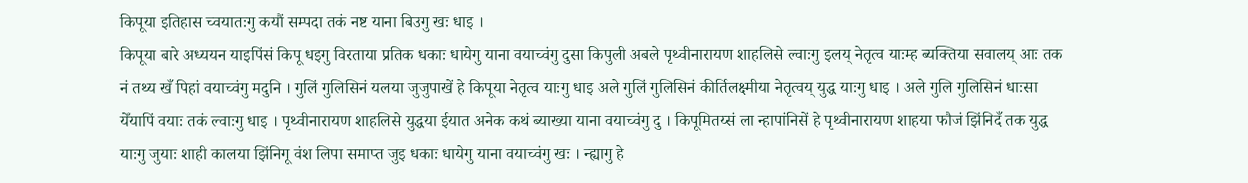किपूया इतिहास च्वयातःगु कयौं सम्पदा तकं नष्ट याना बिउगु खः धाइ ।
किपूया बारे अध्ययन याइपिंसं किपू धइगु विरताया प्रतिक धकाः धायेगु याना वयाच्वंगु दुसा किपुली अबले पृथ्वीनारायण शाहलिसे ल्वाःगु इलय् नेतृत्व याःम्ह ब्यक्तिया सवालय् आः तक नं तथ्य खँ पिहां वयाच्वंगु मदुनि । गुलिं गुलिसिनं यलया जुजुपाखें हे किपूया नेतृत्व याःगु धाइ अले गुलिं गुलिसिनं कीर्तिलक्ष्मीया नेतृत्वय् युद्ध याःगु धाइ । अले गुलि गुलिसिनं धाःसा येँयापिं वयाः तकं ल्वाःगु धाइ । पृथ्वीनारायण शाहलिसे युद्धया ईयात अनेक कथं ब्याख्या याना वयाच्वंगु दु । किपूमितय्सं ला न्हापांनिसें हे पृथ्वीनारायण शाहया फौजं झिंनिदँ तक युद्ध याःगु जुयाः शाही कालया झिंनिगू वंश लिपा समाप्त जुइ धकाः धायेगु याना वयाच्वंगु खः । न्ह्यागु हे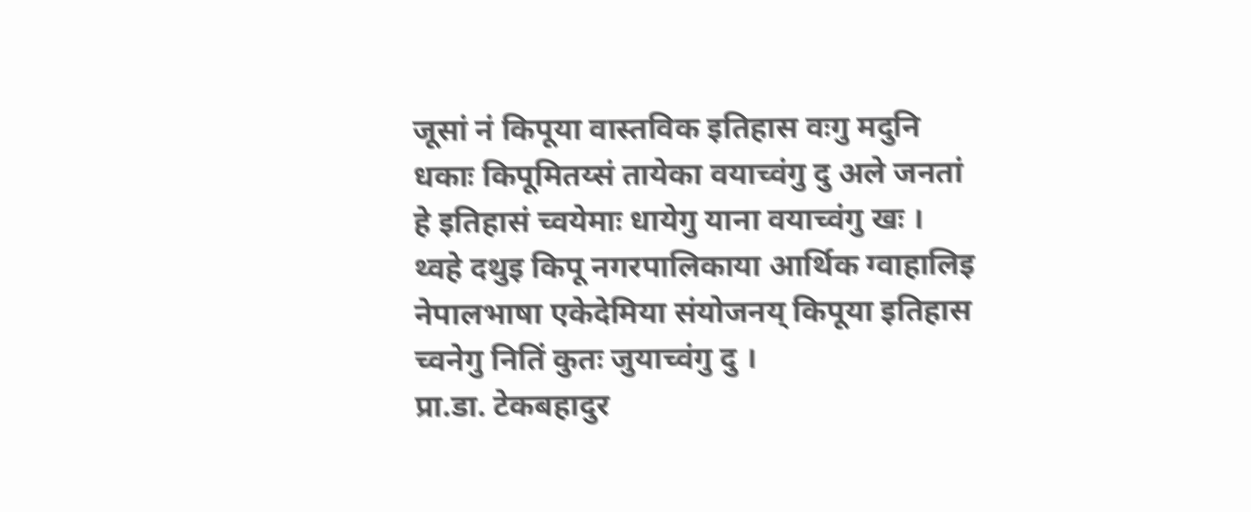जूसां नं किपूया वास्तविक इतिहास वःगु मदुनि धकाः किपूमितय्सं तायेका वयाच्वंगु दु अले जनतां हे इतिहासं च्वयेमाः धायेगु याना वयाच्वंगु खः । थ्वहे दथुइ किपू नगरपालिकाया आर्थिक ग्वाहालिइ नेपालभाषा एकेदेमिया संयोजनय् किपूया इतिहास च्वनेगु नितिं कुतः जुयाच्वंगु दु ।
प्रा.डा. टेकबहादुर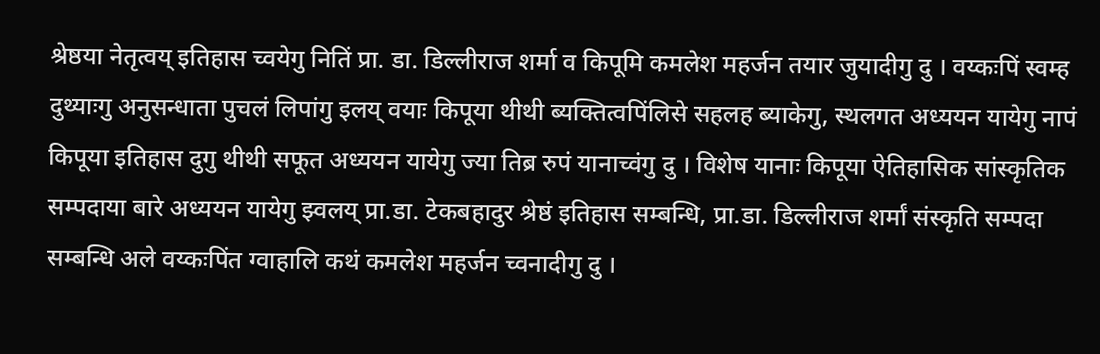श्रेष्ठया नेतृत्वय् इतिहास च्वयेगु नितिं प्रा. डा. डिल्लीराज शर्मा व किपूमि कमलेश महर्जन तयार जुयादीगु दु । वय्कःपिं स्वम्ह दुथ्याःगु अनुसन्धाता पुचलं लिपांगु इलय् वयाः किपूया थीथी ब्यक्तित्वपिंलिसे सहलह ब्याकेगु, स्थलगत अध्ययन यायेगु नापं किपूया इतिहास दुगु थीथी सफूत अध्ययन यायेगु ज्या तिब्र रुपं यानाच्वंगु दु । विशेष यानाः किपूया ऐतिहासिक सांस्कृतिक सम्पदाया बारे अध्ययन यायेगु झ्वलय् प्रा.डा. टेकबहादुर श्रेष्ठं इतिहास सम्बन्धि, प्रा.डा. डिल्लीराज शर्मां संस्कृति सम्पदा सम्बन्धि अले वय्कःपिंत ग्वाहालि कथं कमलेश महर्जन च्वनादीगु दु ।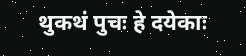थुकथं पुचः हे दयेकाः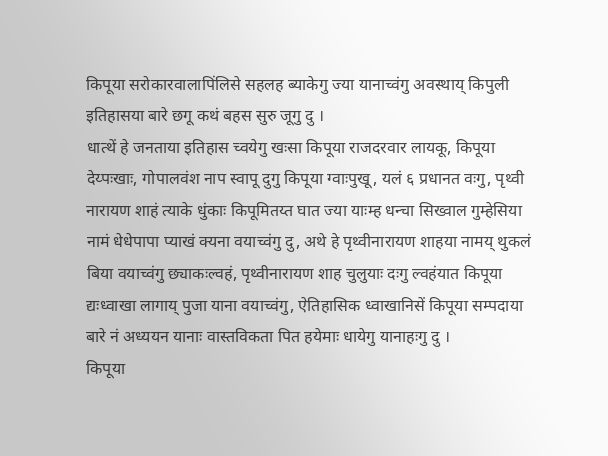किपूया सरोकारवालापिंलिसे सहलह ब्याकेगु ज्या यानाच्वंगु अवस्थाय् किपुली इतिहासया बारे छगू कथं बहस सुरु जूगु दु ।
धात्थें हे जनताया इतिहास च्वयेगु खःसा किपूया राजदरवार लायकू, किपूया देय्पःखाः, गोपालवंश नाप स्वापू दुगु किपूया ग्वाःपुखू, यलं ६ प्रधानत वःगु, पृथ्वी नारायण शाहं त्याके धुंकाः किपूमितय्त घात ज्या याःम्ह धन्चा सिख्वाल गुम्हेसिया नामं धेधेपापा प्याखं क्यना वयाच्वंगु दु, अथे हे पृथ्वीनारायण शाहया नामय् थुकलं बिया वयाच्वंगु छ्याकःल्वहं, पृथ्वीनारायण शाह चुलुयाः दःगु ल्वहंयात किपूया द्यःध्वाखा लागाय् पुजा याना वयाच्वंगु, ऐतिहासिक ध्वाखानिसें किपूया सम्पदाया बारे नं अध्ययन यानाः वास्तविकता पित हयेमाः धायेगु यानाहःगु दु ।
किपूया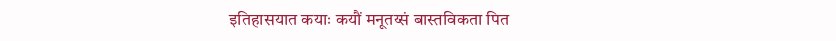इतिहासयात कयाः कयौं मनूतय्सं बास्तविकता पित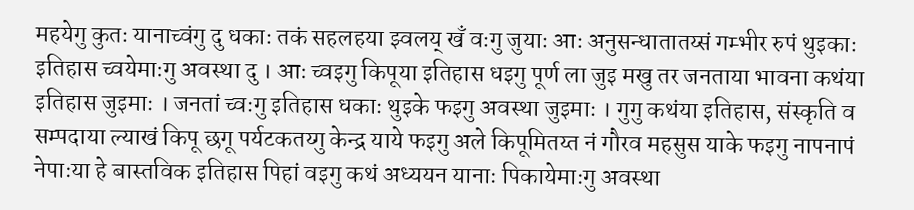महयेगु कुतः यानाच्वंगु दु धकाः तकं सहलहया झ्वलय् खँ वःगु जुयाः आः अनुसन्धातातय्सं गम्भीर रुपं थुइकाः इतिहास च्वयेमाःगु अवस्था दु । आः च्वइगु किपूया इतिहास धइगु पूर्ण ला जुइ मखु तर जनताया भावना कथंया इतिहास जुइमाः । जनतां च्वःगु इतिहास धकाः थुइके फइगु अवस्था जुइमाः । गुगु कथंया इतिहास, संस्कृति व सम्पदाया ल्याखं किपू छगू पर्यटकतय्गु केन्द्र याये फइगु अले किपूमितय्त नं गौरव महसुस याके फइगु नापनापं नेपाःया हे बास्तविक इतिहास पिहां वइगु कथं अध्ययन यानाः पिकायेमाःगु अवस्था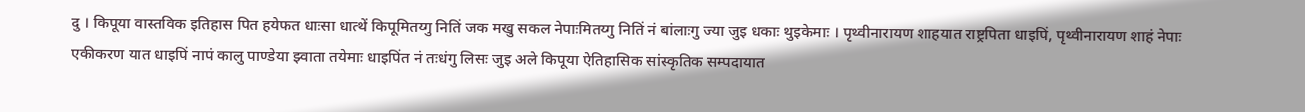दु । किपूया वास्तविक इतिहास पित हयेफत धाःसा धात्थें किपूमितय्गु नितिं जक मखु सकल नेपाःमितय्गु नितिं नं बांलाःगु ज्या जुइ धकाः थुइकेमाः । पृथ्वीनारायण शाहयात राष्ट्रपिता धाइपिं, पृथ्वीनारायण शाहं नेपाः एकीकरण यात धाइपिं नापं कालु पाण्डेया झ्वाता तयेमाः धाइपिंत नं तःधंगु लिसः जुइ अले किपूया ऐतिहासिक सांस्कृतिक सम्पदायात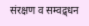संरक्षण व सम्वद्र्धन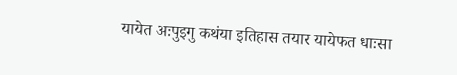यायेत अःपुइगु कथंया इतिहास तयार यायेफत धाःसा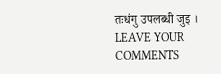तःधंगु उपलब्धी जुइ ।
LEAVE YOUR COMMENTS